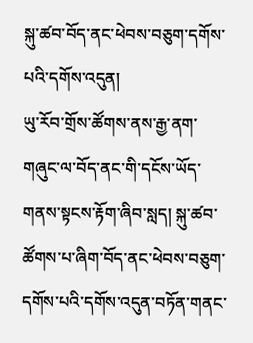སྐུ་ཚབ་བོད་ནང་ཕེབས་བཅུག་དགོས་པའི་དགོས་འདུན།
ཡུ་རོབ་གྲོས་ཚོགས་ནས་རྒྱ་ནག་གཞུང་ལ་བོད་ནང་གི་དངོས་ཡོད་གནས་སྟངས་རྟོག་ཞིབ་སླད། སྐུ་ཚབ་ཚོགས་པ་ཞིག་བོད་ནང་ཕེབས་བཅུག་དགོས་པའི་དགོས་འདུན་བཏོན་གནང་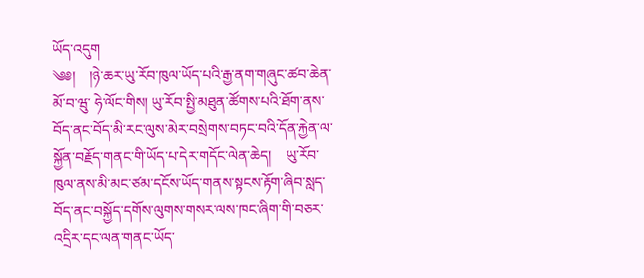ཡོད་འདུག
༄༅།    །ཉེ་ཆར་ཡུ་རོབ་ཁུལ་ཡོད་པའི་རྒྱ་ནག་གཞུང་ཚབ་ཆེན་མོ་བ་ཝུ་ ཧེ་ལོང་གིས། ཡུ་རོབ་སྤྱི་མཐུན་ཚོགས་པའི་ཐོག་ནས་བོད་ནང་བོད་མི་རང་ལུས་མེར་བསྲེགས་བཏང་བའི་དོན་རྐྱེན་ལ་སྐྱོན་བརྗོད་གནང་གི་ཡོད་པ་དེར་གདོང་ལེན་ཆེད།    ཡུ་རོབ་ཁུལ་ནས་མི་མང་ཙམ་དངོས་ཡོད་གནས་སྟངས་རྟོག་ཞིབ་སླད་བོད་ནང་བསྐྱོད་དགོས་ལུགས་གསར་ལས་ཁང་ཞིག་གི་བཅར་འདྲིར་དང་ལན་གནང་ཡོད་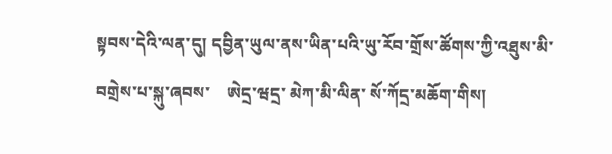སྟབས་དེའི་ལན་དུ། དབྱིན་ཡུལ་ནས་ཡིན་པའི་ཡུ་རོབ་གྲོས་ཚོགས་ཀྱི་འཐུས་མི་བགྲེས་པ་སྐུ་ཞབས་    ཨེདྲ་ཝདྲ་ མེཀ་མི་ལིན་ སོ་ཀོདྲ་མཆོག་གིས།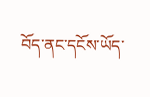བོད་ནང་དངོས་ཡོད་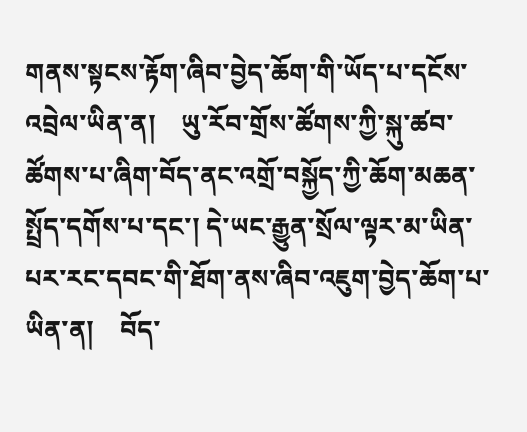གནས་སྟངས་རྟོག་ཞིབ་བྱེད་ཆོག་གི་ཡོད་པ་དངོས་འབྲེལ་ཡིན་ན།    ཡུ་རོབ་གྲོས་ཚོགས་ཀྱི་སྐུ་ཚབ་ཚོགས་པ་ཞིག་བོད་ནང་འགྲོ་བསྐྱོད་ཀྱི་ཆོག་མཆན་སྤྲོད་དགོས་པ་དང་། དེ་ཡང་རྒྱུན་སྲོལ་ལྟར་མ་ཡིན་པར་རང་དབང་གི་ཐོག་ནས་ཞིབ་འཇུག་བྱེད་ཆོག་པ་ཡིན་ན།    བོད་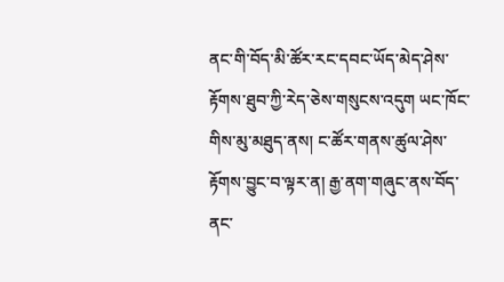ནང་གི་བོད་མི་ཚོར་རང་དབང་ཡོད་མེད་ཤེས་རྟོགས་ཐུབ་ཀྱི་རེད་ཅེས་གསུངས་འདུག ཡང་ཁོང་གིས་མུ་མཐུད་ནས། ང་ཚོར་གནས་ཚུལ་ཤེས་རྟོགས་བྱུང་བ་ལྟར་ན། རྒྱ་ནག་གཞུང་ནས་བོད་ནང་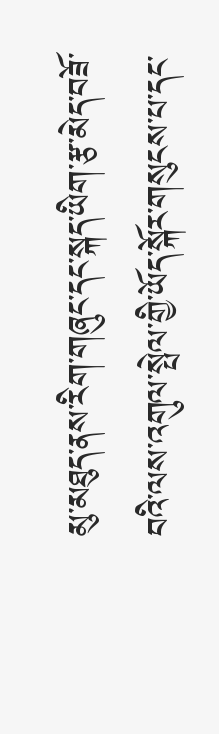མུ་མཐུད་ནས་རིག་གཞུང་དང་སྐད་ཡིག་རྩ་མེད་བཟོ་བའི་ལས་འགུལ་སྤེལ་གྱི་ཡོད་སྐོར་གསུངས་པ་དང་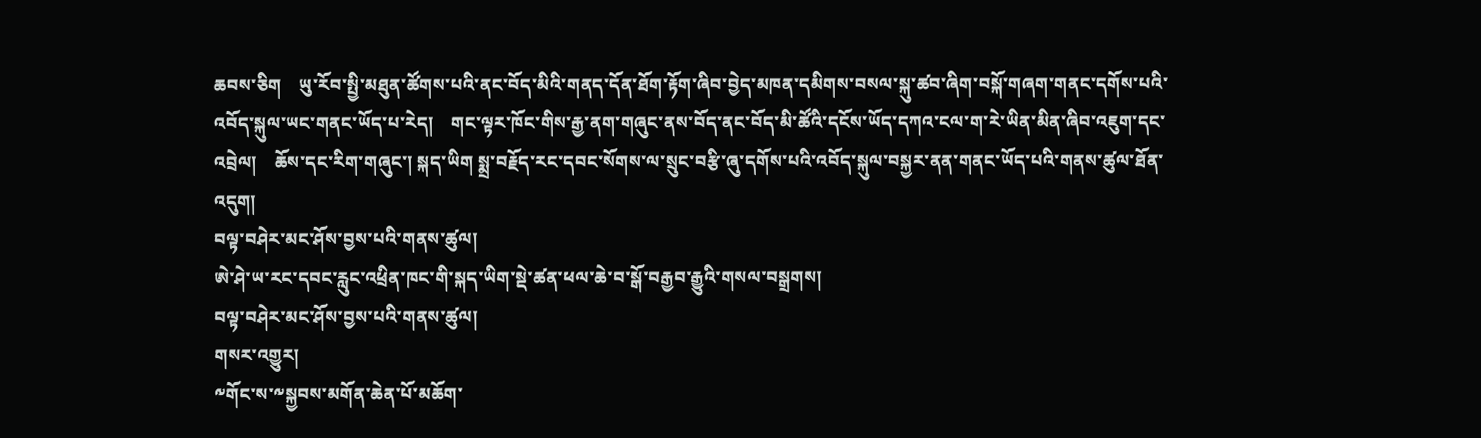ཆབས་ཅིག    ཡུ་རོབ་སྤྱི་མཐུན་ཚོགས་པའི་ནང་བོད་མིའི་གནད་དོན་ཐོག་རྟོག་ཞིབ་བྱེད་མཁན་དམིགས་བསལ་སྐུ་ཚབ་ཞིག་བསྐོ་གཞག་གནང་དགོས་པའི་འབོད་སྐུལ་ཡང་གནང་ཡོད་པ་རེད།    གང་ལྟར་ཁོང་གིས་རྒྱ་ནག་གཞུང་ནས་བོད་ནང་བོད་མི་ཚོའི་དངོས་ཡོད་དཀའ་ངལ་ག་རེ་ཡིན་མིན་ཞིབ་འཇུག་དང་འབྲེལ།    ཆོས་དང་རིག་གཞུང་། སྐད་ཡིག སྨྲ་བརྗོད་རང་དབང་སོགས་ལ་སྲུང་བརྩི་ཞུ་དགོས་པའི་འབོད་སྐུལ་བསྐྱར་ནན་གནང་ཡོད་པའི་གནས་ཚུལ་ཐོན་འདུག།
བལྟ་བཤེར་མང་ཤོས་བྱས་པའི་གནས་ཚུལ།
ཨེ་ཤེ་ཡ་རང་དབང་རླུང་འཕྲིན་ཁང་གི་སྐད་ཡིག་སྡེ་ཚན་ཕལ་ཆེ་བ་སྒོ་བརྒྱབ་རྒྱུའི་གསལ་བསྒྲགས།
བལྟ་བཤེར་མང་ཤོས་བྱས་པའི་གནས་ཚུལ།
གསར་འགྱུར།
༸གོང་ས་༸སྐྱབས་མགོན་ཆེན་པོ་མཆོག་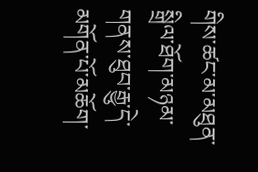གིས་ཚང་མ་མཐུན་སྒྲིལ་ཐོག་མཉམ་གནས་ཐུབ་རྒྱུ་དེ་མགོན་པོ་མཆོག་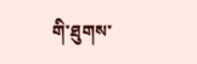གི་ཐུགས་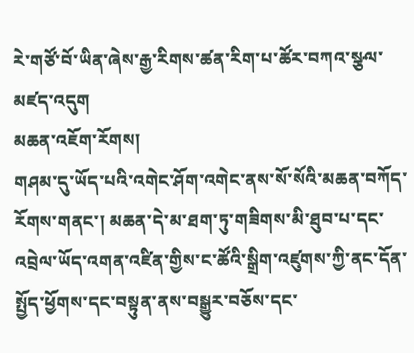རེ་གཙོ་བོ་ཡིན་ཞེས་རྒྱ་རིགས་ཚན་རིག་པ་ཚོར་བཀའ་སྩལ་མཛད་འདུག
མཆན་འཇོག་རོགས།
གཤམ་དུ་ཡོད་པའི་འགེང་ཤོག་འགེང་ནས་སོ་སོའི་མཆན་བཀོད་རོགས་གནང་། མཆན་དེ་མ་ཐག་ཏུ་གཟིགས་མི་ཐུབ་པ་དང་འབྲེལ་ཡོད་འགན་འཛིན་གྱིས་ང་ཚོའི་སྒྲིག་འཛུགས་ཀྱི་ནང་དོན་སྤྱོད་ཕྱོགས་དང་བསྟུན་ནས་བསྒྱུར་བཅོས་དང་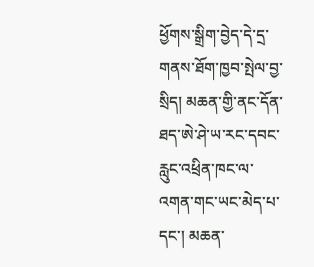ཕྱོགས་སྒྲིག་བྱེད་དེ་དྲ་གནས་ཐོག་ཁྱབ་སྤེལ་བྱ་སྲིད། མཆན་གྱི་ནང་དོན་ཐད་ཨེ་ཤེ་ཡ་རང་དབང་རླུང་འཕྲིན་ཁང་ལ་འགན་གང་ཡང་མེད་པ་དང་། མཆན་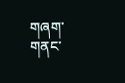གཞག་གནང་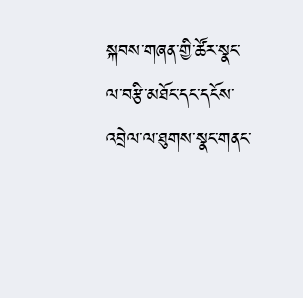སྐབས་གཞན་གྱི་ཚོར་སྣང་ལ་བརྩི་མཐོང་དང་དངོས་འབྲེལ་ལ་ཐུགས་སྣང་གནང་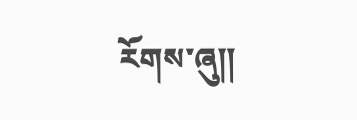རོགས་ཞུ༎